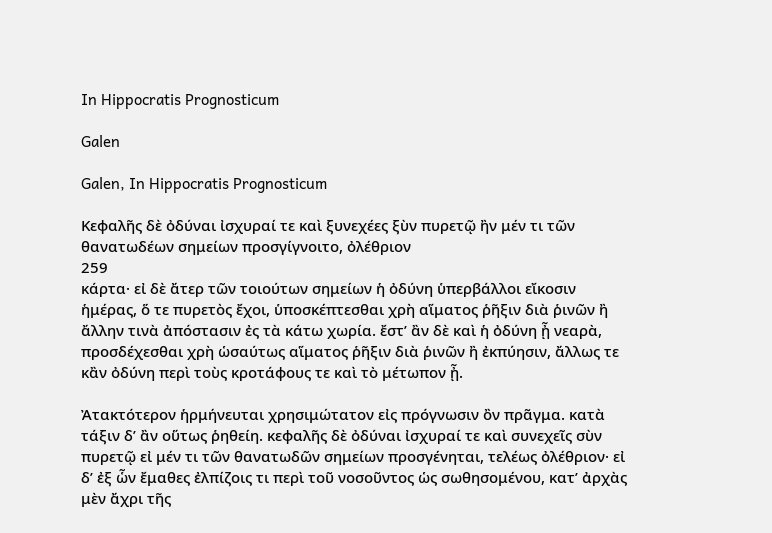In Hippocratis Prognosticum

Galen

Galen, In Hippocratis Prognosticum

Κεφαλῆς δὲ ὀδύναι ἰσχυραί τε καὶ ξυνεχέες ξὺν πυρετῷ ἢν μέν τι τῶν θανατωδέων σημείων προσγίγνοιτο, ὀλέθριον
259
κάρτα· εἰ δὲ ἄτερ τῶν τοιούτων σημείων ἡ ὀδύνη ὑπερβάλλοι εἴκοσιν ἡμέρας, ὅ τε πυρετὸς ἔχοι, ὑποσκέπτεσθαι χρὴ αἵματος ῥῆξιν διὰ ῥινῶν ἢ ἄλλην τινὰ ἀπόστασιν ἐς τὰ κάτω χωρία. ἔστ’ ἂν δὲ καὶ ἡ ὀδύνη ᾖ νεαρὰ, προσδέχεσθαι χρὴ ὡσαύτως αἵματος ῥῆξιν διὰ ῥινῶν ἢ ἐκπύησιν, ἄλλως τε κἂν ὀδύνη περὶ τοὺς κροτάφους τε καὶ τὸ μέτωπον ᾖ.

Ἀτακτότερον ἡρμήνευται χρησιμώτατον εἰς πρόγνωσιν ὂν πρᾶγμα. κατὰ τάξιν δ’ ἂν οὕτως ῥηθείη. κεφαλῆς δὲ ὀδύναι ἰσχυραί τε καὶ συνεχεῖς σὺν πυρετῷ εἰ μέν τι τῶν θανατωδῶν σημείων προσγένηται, τελέως ὀλέθριον· εἰ δ’ ἐξ ὧν ἔμαθες ἐλπίζοις τι περὶ τοῦ νοσοῦντος ὡς σωθησομένου, κατ’ ἀρχὰς μὲν ἄχρι τῆς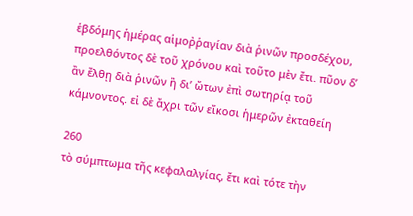ἑβδόμης ἡμέρας αἱμοῤῥαγίαν διὰ ῥινῶν προσδέχου, προελθόντος δὲ τοῦ χρόνου καὶ τοῦτο μὲν ἔτι. πῦον δ’ ἂν ἔλθῃ διὰ ῥινῶν ἢ δι’ ὤτων ἐπὶ σωτηρίᾳ τοῦ κάμνοντος. εἰ δὲ ἄχρι τῶν εἴκοσι ἡμερῶν ἐκταθείη

260
τὸ σύμπτωμα τῆς κεφαλαλγίας, ἔτι καὶ τότε τὴν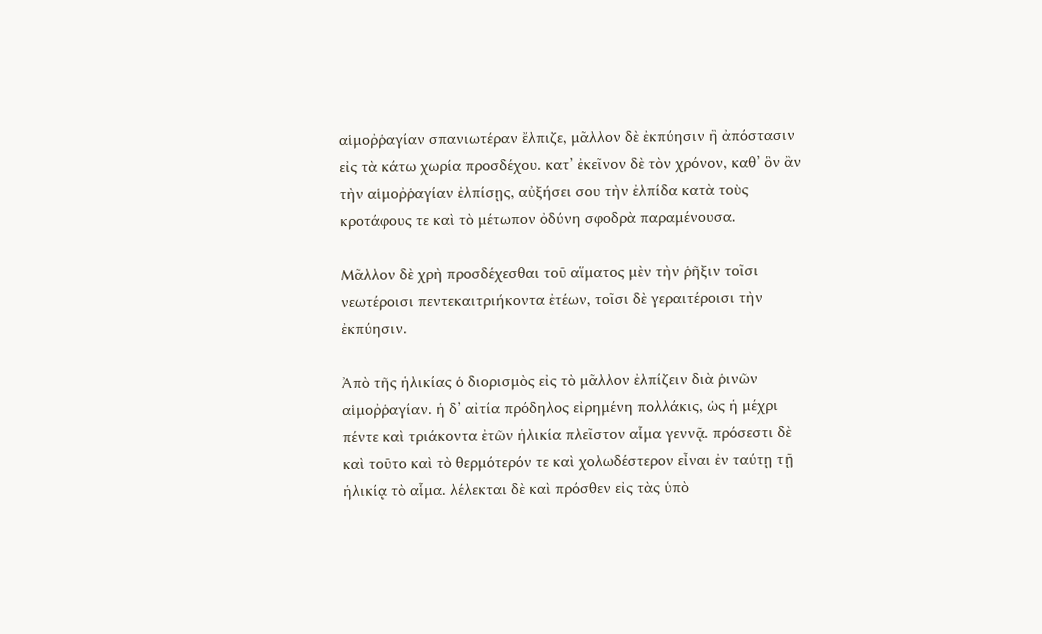αἱμοῤῥαγίαν σπανιωτέραν ἔλπιζε, μᾶλλον δὲ ἐκπύησιν ἢ ἀπόστασιν εἰς τὰ κάτω χωρία προσδέχου. κατ’ ἐκεῖνον δὲ τὸν χρόνον, καθ’ ὃν ἂν τὴν αἱμοῤῥαγίαν ἐλπίσῃς, αὐξήσει σου τὴν ἐλπίδα κατὰ τοὺς κροτάφους τε καὶ τὸ μέτωπον ὀδύνη σφοδρὰ παραμένουσα.

Μᾶλλον δὲ χρὴ προσδέχεσθαι τοῦ αἵματος μὲν τὴν ῥῆξιν τοῖσι νεωτέροισι πεντεκαιτριήκοντα ἐτέων, τοῖσι δὲ γεραιτέροισι τὴν ἐκπύησιν.

Ἀπὸ τῆς ἡλικίας ὁ διορισμὸς εἰς τὸ μᾶλλον ἐλπίζειν διὰ ῥινῶν αἱμοῤῥαγίαν. ἡ δ’ αἰτία πρόδηλος εἰρημένη πολλάκις, ὡς ἡ μέχρι πέντε καὶ τριάκοντα ἐτῶν ἡλικία πλεῖστον αἷμα γεννᾷ. πρόσεστι δὲ καὶ τοῦτο καὶ τὸ θερμότερόν τε καὶ χολωδέστερον εἶναι ἐν ταύτῃ τῇ ἡλικίᾳ τὸ αἷμα. λέλεκται δὲ καὶ πρόσθεν εἰς τὰς ὑπὸ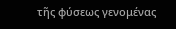τῆς φύσεως γενομένας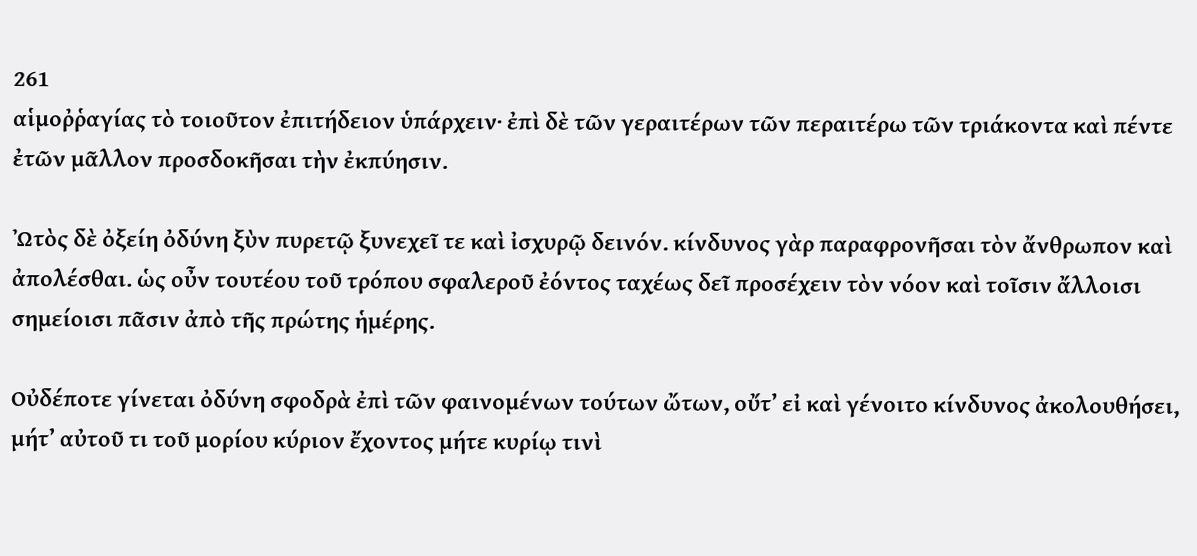261
αἱμοῤῥαγίας τὸ τοιοῦτον ἐπιτήδειον ὑπάρχειν· ἐπὶ δὲ τῶν γεραιτέρων τῶν περαιτέρω τῶν τριάκοντα καὶ πέντε ἐτῶν μᾶλλον προσδοκῆσαι τὴν ἐκπύησιν.

Ὠτὸς δὲ ὀξείη ὀδύνη ξὺν πυρετῷ ξυνεχεῖ τε καὶ ἰσχυρῷ δεινόν. κίνδυνος γὰρ παραφρονῆσαι τὸν ἄνθρωπον καὶ ἀπολέσθαι. ὡς οὖν τουτέου τοῦ τρόπου σφαλεροῦ ἐόντος ταχέως δεῖ προσέχειν τὸν νόον καὶ τοῖσιν ἄλλοισι σημείοισι πᾶσιν ἀπὸ τῆς πρώτης ἡμέρης.

Οὐδέποτε γίνεται ὀδύνη σφοδρὰ ἐπὶ τῶν φαινομένων τούτων ὤτων, οὔτ’ εἰ καὶ γένοιτο κίνδυνος ἀκολουθήσει, μήτ’ αὐτοῦ τι τοῦ μορίου κύριον ἔχοντος μήτε κυρίῳ τινὶ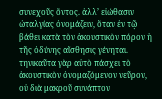συνεχοῦς ὄντος. ἀλλ’ εἰώθασιν ὠταλγίας ὀνομάζειν, ὅταν ἐν τῷ βάθει κατὰ τὸν ἀκουστικὸν πόρον ἡ τῆς ὀδύνης αἴσθησις γένηται. τηνικαῦτα γὰρ αὐτὸ πάσχει τὸ ἀκουστικὸν ὀνομαζόμενον νεῦρον, οὐ διὰ μακροῦ συνάπτον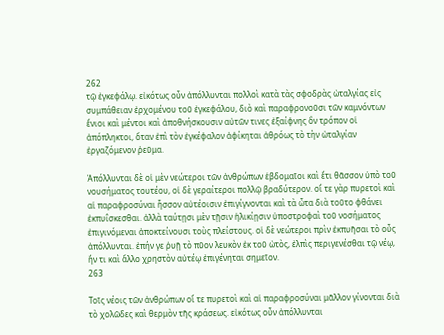262
τῷ ἐγκεφάλῳ. εἰκότως οὖν ἀπόλλυνται πολλοὶ κατὰ τὰς σφοδρὰς ὠταλγίας εἰς συμπάθειαν ἐρχομένου τοῦ ἐγκεφάλου, διὸ καὶ παραφρονοῦσι τῶν καμνόντων ἔνιοι καὶ μέντοι καὶ ἀποθνήσκουσιν αὐτῶν τινες ἐξαίφνης ὃν τρόπον οἱ ἀπόπληκτοι, ὅταν ἐπὶ τὸν ἐγκέφαλον ἀφίκηται ἀθρόως τὸ τὴν ὠταλγίαν ἐργαζόμενον ῥεῦμα.

Ἀπόλλυνται δὲ οἱ μὲν νεώτεροι τῶν ἀνθρώπων ἑβδομαῖοι καὶ ἔτι θᾶσσον ὑπὸ τοῦ νουσήματος τουτέου, οἱ δὲ γεραίτεροι πολλῷ βραδύτερον. οἵ τε γὰρ πυρετοὶ καὶ αἱ παραφροσύναι ἧσσον αὐτέοισιν ἐπιγίγνονται καὶ τὰ ὦτα διὰ τοῦτο φθάνει ἐκπυΐσκεσθαι. ἀλλὰ ταύτῃσι μὲν τῇσιν ἡλικίῃσιν ὑποστροφαὶ τοῦ νοσήματος ἐπιγινόμεναι ἀποκτείνουσι τοὺς πλείστους. οἱ δὲ νεώτεροι πρὶν ἐκπυῆσαι τὸ οὖς ἀπόλλυνται. ἐπήν γε ῥυῇ τὸ πῦον λευκὸν ἐκ τοῦ ὠτὸς, ἐλπὶς περιγενέσθαι τῷ νέῳ, ἤν τι καὶ ἄλλο χρηστὸν αὐτέῳ ἐπιγένηται σημεῖον.
263

Τοῖς νέοις τῶν ἀνθρώπων οἴ τε πυρετοὶ καὶ αἱ παραφροσύναι μᾶλλον γίνονται διὰ τὸ χολῶδες καὶ θερμὸν τῆς κράσεως. εἰκότως οὖν ἀπόλλυνται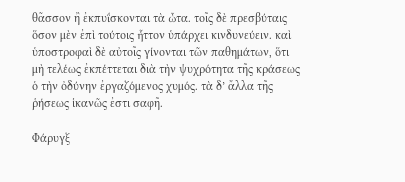θᾶσσον ἢ ἐκπυΐσκονται τὰ ὦτα. τοῖς δὲ πρεσβύταις ὅσον μὲν ἐπὶ τούτοις ἧττον ὑπάρχει κινδυνεύειν. καὶ ὑποστροφαὶ δὲ αὐτοῖς γίνονται τῶν παθημάτων, ὅτι μὴ τελέως ἐκπέττεται διὰ τὴν ψυχρότητα τῆς κράσεως ὁ τὴν ὀδύνην ἐργαζόμενος χυμός. τὰ δ’ ἄλλα τῆς ῥήσεως ἱκανῶς ἐστι σαφῆ.

Φάρυγξ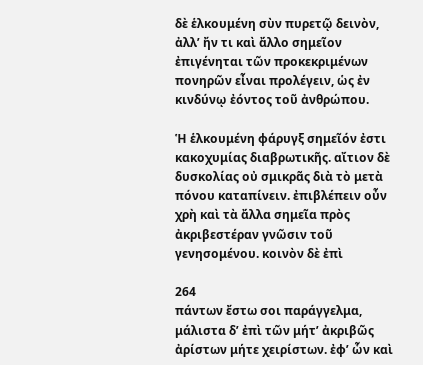δὲ ἑλκουμένη σὺν πυρετῷ δεινὸν, ἀλλ’ ἤν τι καὶ ἄλλο σημεῖον ἐπιγένηται τῶν προκεκριμένων πονηρῶν εἶναι προλέγειν, ὡς ἐν κινδύνῳ ἐόντος τοῦ ἀνθρώπου.

Ἡ ἑλκουμένη φάρυγξ σημεῖόν ἐστι κακοχυμίας διαβρωτικῆς. αἴτιον δὲ δυσκολίας οὐ σμικρᾶς διὰ τὸ μετὰ πόνου καταπίνειν. ἐπιβλέπειν οὖν χρὴ καὶ τὰ ἄλλα σημεῖα πρὸς ἀκριβεστέραν γνῶσιν τοῦ γενησομένου. κοινὸν δὲ ἐπὶ

264
πάντων ἔστω σοι παράγγελμα, μάλιστα δ’ ἐπὶ τῶν μήτ’ ἀκριβῶς ἀρίστων μήτε χειρίστων. ἐφ’ ὧν καὶ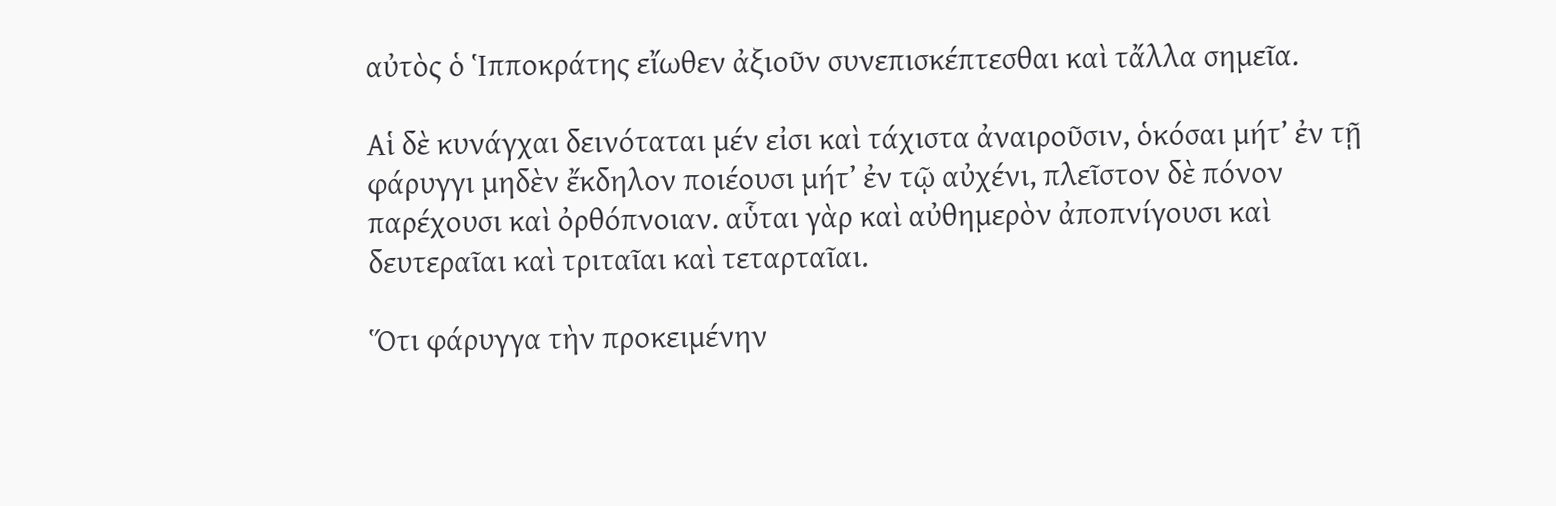αὐτὸς ὁ Ἱπποκράτης εἴωθεν ἀξιοῦν συνεπισκέπτεσθαι καὶ τἄλλα σημεῖα.

Αἱ δὲ κυνάγχαι δεινόταται μέν εἰσι καὶ τάχιστα ἀναιροῦσιν, ὁκόσαι μήτ’ ἐν τῇ φάρυγγι μηδὲν ἔκδηλον ποιέουσι μήτ’ ἐν τῷ αὐχένι, πλεῖστον δὲ πόνον παρέχουσι καὶ ὀρθόπνοιαν. αὗται γὰρ καὶ αὐθημερὸν ἀποπνίγουσι καὶ δευτεραῖαι καὶ τριταῖαι καὶ τεταρταῖαι.

Ὅτι φάρυγγα τὴν προκειμένην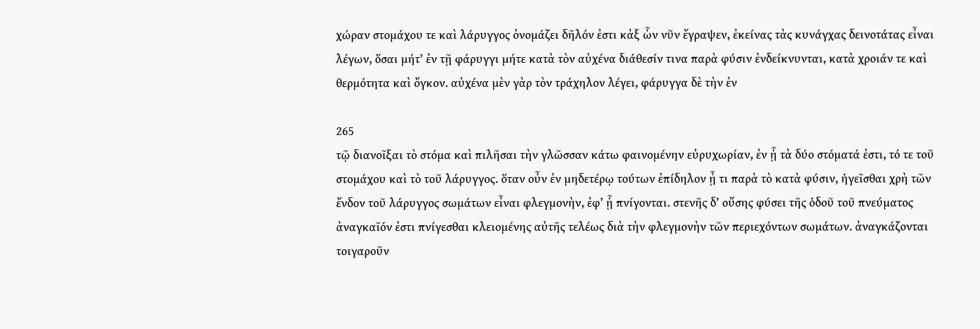χώραν στομάχου τε καὶ λάρυγγος ὀνομάζει δῆλόν ἐστι κἀξ ὧν νῦν ἔγραψεν, ἐκείνας τὰς κυνάγχας δεινοτάτας εἶναι λέγων, ὅσαι μήτ’ ἐν τῇ φάρυγγι μήτε κατὰ τὸν αὐχένα διάθεσίν τινα παρὰ φύσιν ἐνδείκνυνται, κατὰ χροιάν τε καὶ θερμότητα καὶ ὄγκον. αὐχένα μὲν γὰρ τὸν τράχηλον λέγει, φάρυγγα δὲ τὴν ἐν

265
τῷ διανοῖξαι τὸ στόμα καὶ πιλῆσαι τὴν γλῶσσαν κάτω φαινομένην εὐρυχωρίαν, ἐν ᾗ τὰ δύο στόματά ἐστι, τό τε τοῦ στομάχου καὶ τὸ τοῦ λάρυγγος. ὅταν οὖν ἐν μηδετέρῳ τούτων ἐπίδηλον ᾖ τι παρὰ τὸ κατὰ φύσιν, ἡγεῖσθαι χρὴ τῶν ἔνδον τοῦ λάρυγγος σωμάτων εἶναι φλεγμονὴν, ἐφ’ ᾗ πνίγονται. στενῆς δ’ οὔσης φύσει τῆς ὁδοῦ τοῦ πνεύματος ἀναγκαῖόν ἐστι πνίγεσθαι κλειομένης αὐτῆς τελέως διὰ τὴν φλεγμονὴν τῶν περιεχόντων σωμάτων. ἀναγκάζονται τοιγαροῦν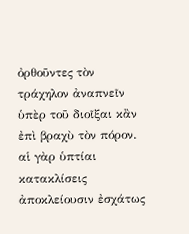ὀρθοῦντες τὸν τράχηλον ἀναπνεῖν ὑπὲρ τοῦ διοῖξαι κἂν ἐπὶ βραχὺ τὸν πόρον. αἱ γὰρ ὑπτίαι κατακλίσεις ἀποκλείουσιν ἐσχάτως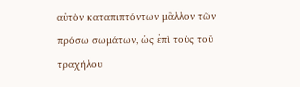αὐτὸν καταπιπτόντων μᾶλλον τῶν πρόσω σωμάτων, ὡς ἐπὶ τοὺς τοῦ τραχήλου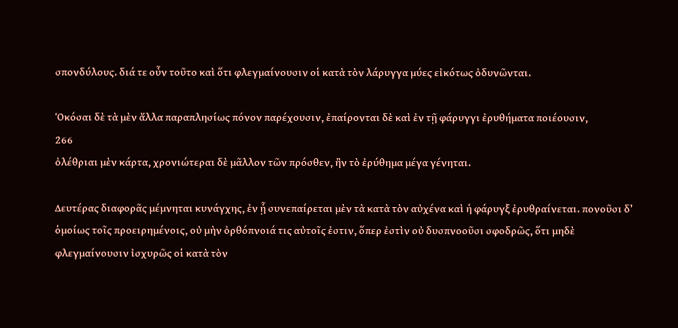σπονδύλους. διά τε οὖν τοῦτο καὶ ὅτι φλεγμαίνουσιν οἱ κατὰ τὸν λάρυγγα μύες εἰκότως ὀδυνῶνται.

Ὁκόσαι δὲ τὰ μὲν ἄλλα παραπλησίως πόνον παρέχουσιν, ἐπαίρονται δὲ καὶ ἐν τῇ φάρυγγι ἐρυθήματα ποιέουσιν,
266
ὀλέθριαι μὲν κάρτα, χρονιώτεραι δὲ μᾶλλον τῶν πρόσθεν, ἢν τὸ ἐρύθημα μέγα γένηται.

Δευτέρας διαφορᾶς μέμνηται κυνάγχης, ἐν ᾗ συνεπαίρεται μὲν τὰ κατὰ τὸν αὐχένα καὶ ἡ φάρυγξ ἐρυθραίνεται. πονοῦσι δ’ ὁμοίως τοῖς προειρημένοις, οὐ μὴν ὀρθόπνοιά τις αὐτοῖς ἐστιν, ὅπερ ἐστὶν οὐ δυσπνοοῦσι σφοδρῶς, ὅτι μηδὲ φλεγμαίνουσιν ἰσχυρῶς οἱ κατὰ τὸν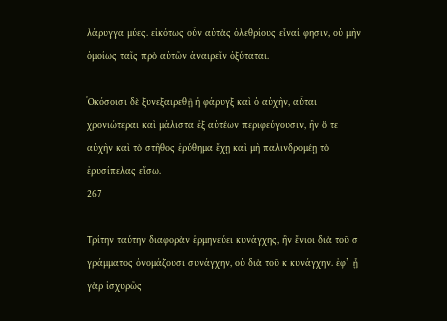λάρυγγα μύες. εἰκότως οὖν αὐτὰς ὀλεθρίους εἶναί φησιν, οὐ μὴν ὁμοίως ταῖς πρὸ αὐτῶν ἀναιρεῖν ὀξύταται.

Ὁκόσοισι δὲ ξυνεξαιρεθῇ ἡ φάρυγξ καὶ ὁ αὐχὴν, αὗται χρονιώτεραι καὶ μάλιστα ἐξ αὐτέων περιφεύγουσιν, ἢν ὅ τε αὐχὴν καὶ τὸ στῆθος ἐρύθημα ἔχῃ καὶ μὴ παλινδρομέῃ τὸ ἐρυσίπελας εἴσω.
267

Τρίτην ταύτην διαφορὰν ἑρμηνεύει κυνάγχης, ἣν ἔνιοι διὰ τοῦ σ γράμματος ὀνομάζουσι συνάγχην, οὐ διὰ τοῦ κ κυνάγχην. ἐφ’ ᾗ γὰρ ἰσχυρῶς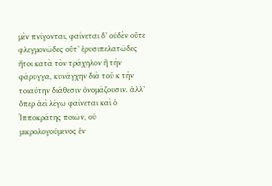μὲν πνίγονται, φαίνεται δ’ οὐδὲν οὔτε φλεγμονῶδες οὔτ’ ἐρυσιπελατῶδες ἤτοι κατὰ τὸν τράχηλον ἢ τὴν φάρυγγα, κυνάγχην διὰ τοῦ κ τὴν τοιαύτην διάθεσιν ὀνομάζουσιν. ἀλλ’ ὅπερ ἀεὶ λέγω φαίνεται καὶ ὁ Ἱπποκράτης ποιῶν, οὐ μικρολογούμενος ἐν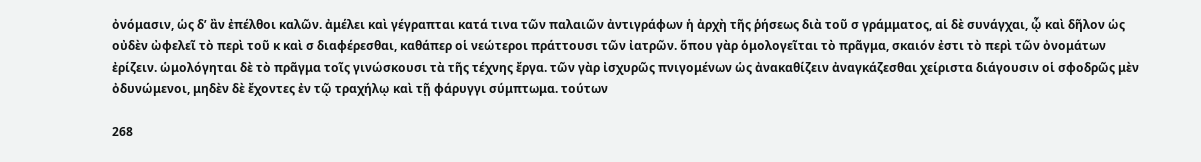ὀνόμασιν, ὡς δ’ ἂν ἐπέλθοι καλῶν. ἀμέλει καὶ γέγραπται κατά τινα τῶν παλαιῶν ἀντιγράφων ἡ ἀρχὴ τῆς ῥήσεως διὰ τοῦ σ γράμματος, αἱ δὲ συνάγχαι, ᾧ καὶ δῆλον ὡς οὐδὲν ὠφελεῖ τὸ περὶ τοῦ κ καὶ σ διαφέρεσθαι, καθάπερ οἱ νεώτεροι πράττουσι τῶν ἰατρῶν. ὅπου γὰρ ὁμολογεῖται τὸ πρᾶγμα, σκαιόν ἐστι τὸ περὶ τῶν ὀνομάτων ἐρίζειν. ὡμολόγηται δὲ τὸ πρᾶγμα τοῖς γινώσκουσι τὰ τῆς τέχνης ἔργα. τῶν γὰρ ἰσχυρῶς πνιγομένων ὡς ἀνακαθίζειν ἀναγκάζεσθαι χείριστα διάγουσιν οἱ σφοδρῶς μὲν ὀδυνώμενοι, μηδὲν δὲ ἔχοντες ἐν τῷ τραχήλῳ καὶ τῇ φάρυγγι σύμπτωμα. τούτων

268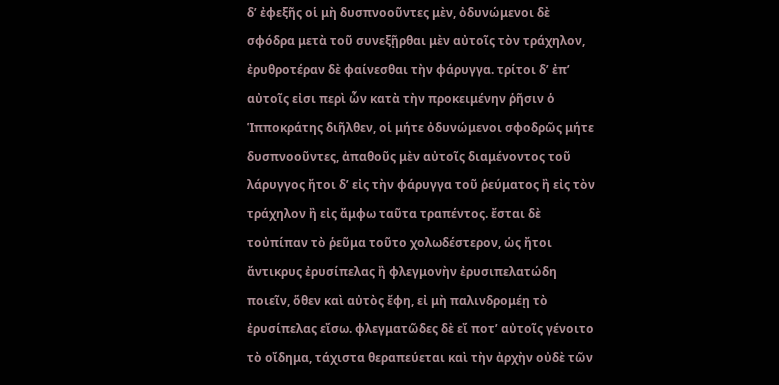δ’ ἐφεξῆς οἱ μὴ δυσπνοοῦντες μὲν, ὀδυνώμενοι δὲ σφόδρα μετὰ τοῦ συνεξῇρθαι μὲν αὐτοῖς τὸν τράχηλον, ἐρυθροτέραν δὲ φαίνεσθαι τὴν φάρυγγα. τρίτοι δ’ ἐπ’ αὐτοῖς εἰσι περὶ ὧν κατὰ τὴν προκειμένην ῥῆσιν ὁ Ἱπποκράτης διῆλθεν, οἱ μήτε ὀδυνώμενοι σφοδρῶς μήτε δυσπνοοῦντες, ἀπαθοῦς μὲν αὐτοῖς διαμένοντος τοῦ λάρυγγος ἤτοι δ’ εἰς τὴν φάρυγγα τοῦ ῥεύματος ἢ εἰς τὸν τράχηλον ἢ εἰς ἄμφω ταῦτα τραπέντος. ἔσται δὲ τοὐπίπαν τὸ ῥεῦμα τοῦτο χολωδέστερον, ὡς ἤτοι ἄντικρυς ἐρυσίπελας ἢ φλεγμονὴν ἐρυσιπελατώδη ποιεῖν, ὅθεν καὶ αὐτὸς ἔφη, εἰ μὴ παλινδρομέῃ τὸ ἐρυσίπελας εἴσω. φλεγματῶδες δὲ εἴ ποτ’ αὐτοῖς γένοιτο τὸ οἴδημα, τάχιστα θεραπεύεται καὶ τὴν ἀρχὴν οὐδὲ τῶν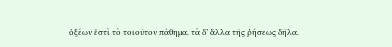ὀξέων ἐστὶ τὸ τοιοῦτον πάθημα. τὰ δ’ ἄλλα τῆς ῥήσεως δῆλα.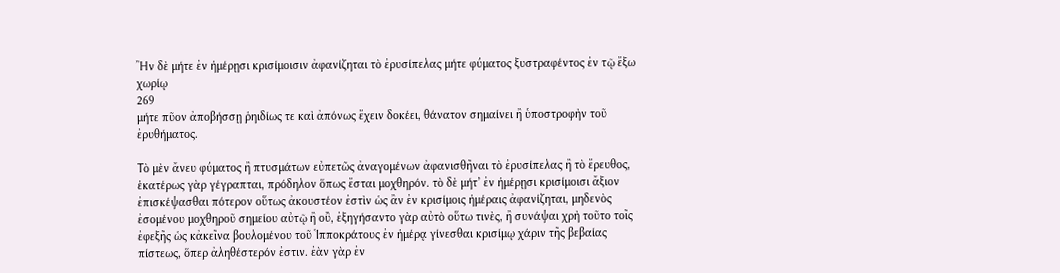Ἢν δὲ μήτε ἐν ἡμέρῃσι κρισίμοισιν ἀφανίζηται τὸ ἐρυσίπελας μήτε φύματος ξυστραφέντος ἐν τῷ ἔξω χωρίῳ
269
μήτε πῦον ἀποβήσσῃ ῥηιδίως τε καὶ ἀπόνως ἔχειν δοκέει, θάνατον σημαίνει ἢ ὑποστροφὴν τοῦ ἐρυθήματος.

Τὸ μὲν ἄνευ φύματος ἢ πτυσμάτων εὐπετῶς ἀναγομένων ἀφανισθῆναι τὸ ἐρυσίπελας ἢ τὸ ἔρευθος, ἑκατέρως γὰρ γέγραπται, πρόδηλον ὅπως ἔσται μοχθηρόν. τὸ δὲ μήτ’ ἐν ἡμέρῃσι κρισίμοισι ἄξιον ἐπισκέψασθαι πότερον οὕτως ἀκουστέον ἐστὶν ὡς ἂν ἐν κρισίμοις ἡμέραις ἀφανίζηται, μηδενὸς ἐσομένου μοχθηροῦ σημείου αὐτῷ ἢ οὒ, ἐξηγήσαντο γὰρ αὐτὸ οὕτω τινὲς, ἢ συνάψαι χρὴ τοῦτο τοῖς ἐφεξῆς ὡς κἀκεῖνα βουλομένου τοῦ Ἱπποκράτους ἐν ἡμέρᾳ γίνεσθαι κρισίμῳ χάριν τῆς βεβαίας πίστεως, ὅπερ ἀληθέστερόν ἐστιν. ἐὰν γὰρ ἐν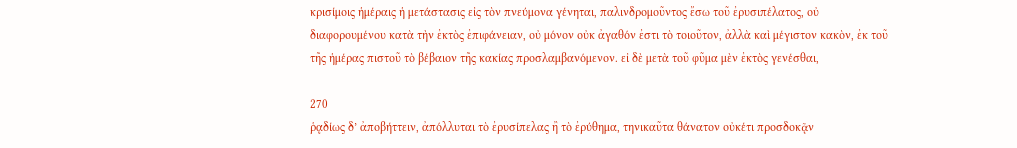κρισίμοις ἡμέραις ἡ μετάστασις εἰς τὸν πνεύμονα γένηται, παλινδρομοῦντος ἔσω τοῦ ἐρυσιπέλατος, οὐ διαφορουμένου κατὰ τὴν ἐκτὸς ἐπιφάνειαν, οὐ μόνον οὐκ ἀγαθόν ἐστι τὸ τοιοῦτον, ἀλλὰ καὶ μέγιστον κακὸν, ἐκ τοῦ τῆς ἡμέρας πιστοῦ τὸ βέβαιον τῆς κακίας προσλαμβανόμενον. εἰ δὲ μετὰ τοῦ φῦμα μὲν ἐκτὸς γενέσθαι,

270
ῥᾳδίως δ’ ἀποβήττειν, ἀπόλλυται τὸ ἐρυσίπελας ἢ τὸ ἐρύθημα, τηνικαῦτα θάνατον οὐκέτι προσδοκᾷν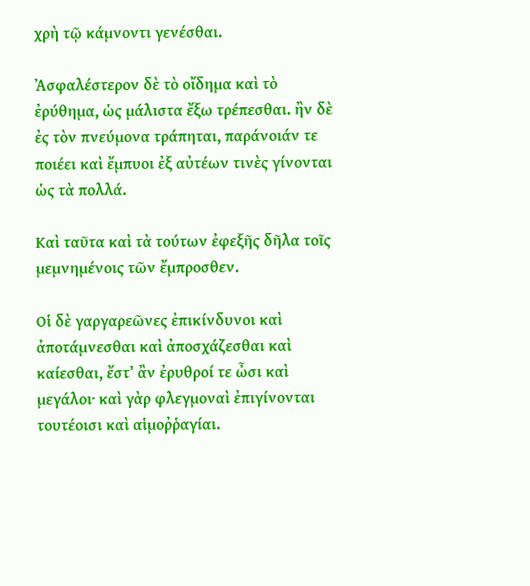χρὴ τῷ κάμνοντι γενέσθαι.

Ἀσφαλέστερον δὲ τὸ οἴδημα καὶ τὸ ἐρύθημα, ὡς μάλιστα ἔξω τρέπεσθαι. ἢν δὲ ἐς τὸν πνεύμονα τράπηται, παράνοιάν τε ποιέει καὶ ἔμπυοι ἐξ αὐτέων τινὲς γίνονται ὡς τὰ πολλά.

Καὶ ταῦτα καὶ τὰ τούτων ἐφεξῆς δῆλα τοῖς μεμνημένοις τῶν ἔμπροσθεν.

Οἱ δὲ γαργαρεῶνες ἐπικίνδυνοι καὶ ἀποτάμνεσθαι καὶ ἀποσχάζεσθαι καὶ καίεσθαι, ἔστ’ ἂν ἐρυθροί τε ὦσι καὶ μεγάλοι· καὶ γὰρ φλεγμοναὶ ἐπιγίνονται τουτέοισι καὶ αἱμοῤῥαγίαι.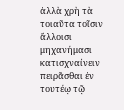ἀλλὰ χρὴ τὰ τοιαῦτα τοῖσιν ἄλλοισι μηχανήμασι κατισχναίνειν πειρᾶσθαι ἐν τουτέῳ τῷ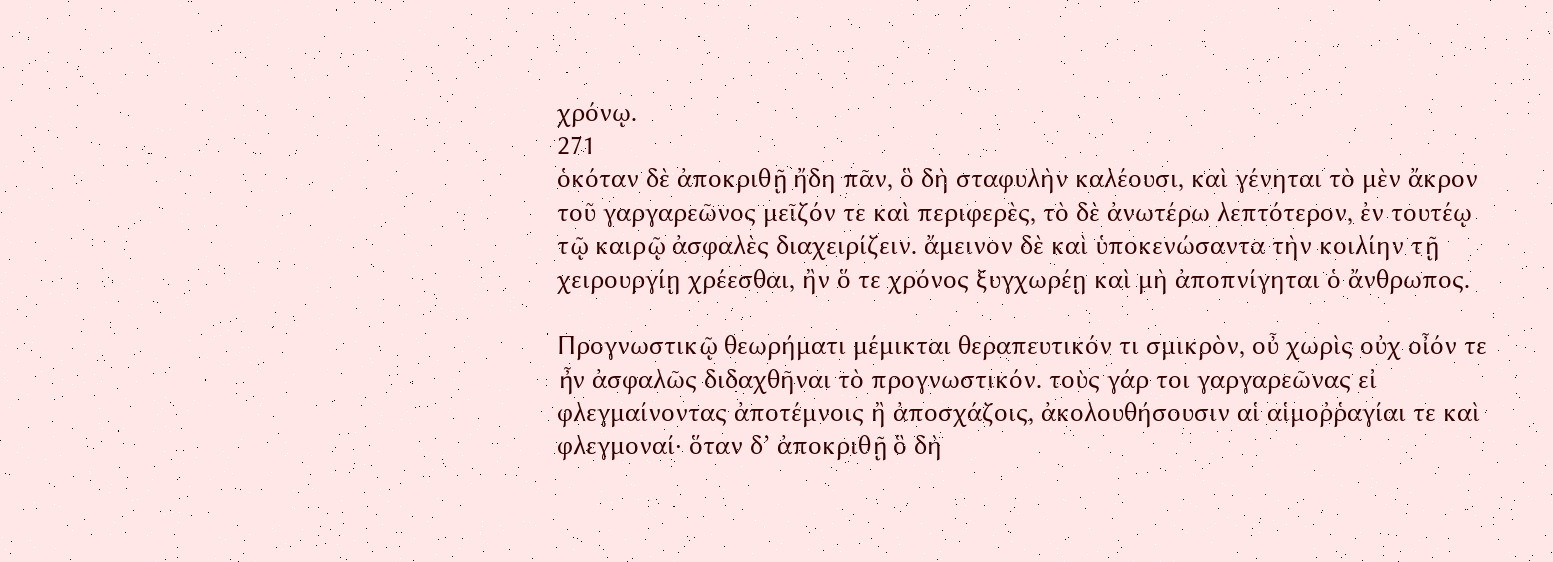χρόνῳ.
271
ὁκόταν δὲ ἀποκριθῇ ἤδη πᾶν, ὃ δὴ σταφυλὴν καλέουσι, καὶ γένηται τὸ μὲν ἄκρον τοῦ γαργαρεῶνος μεῖζόν τε καὶ περιφερὲς, τὸ δὲ ἀνωτέρω λεπτότερον, ἐν τουτέῳ τῷ καιρῷ ἀσφαλὲς διαχειρίζειν. ἄμεινον δὲ καὶ ὑποκενώσαντα τὴν κοιλίην τῇ χειρουργίῃ χρέεσθαι, ἢν ὅ τε χρόνος ξυγχωρέῃ καὶ μὴ ἀποπνίγηται ὁ ἄνθρωπος.

Προγνωστικῷ θεωρήματι μέμικται θεραπευτικόν τι σμικρὸν, οὖ χωρὶς οὐχ οἶόν τε ἦν ἀσφαλῶς διδαχθῆναι τὸ προγνωστικόν. τοὺς γάρ τοι γαργαρεῶνας εἰ φλεγμαίνοντας ἀποτέμνοις ἢ ἀποσχάζοις, ἀκολουθήσουσιν αἱ αἱμοῤῥαγίαι τε καὶ φλεγμοναί· ὅταν δ’ ἀποκριθῇ ὃ δὴ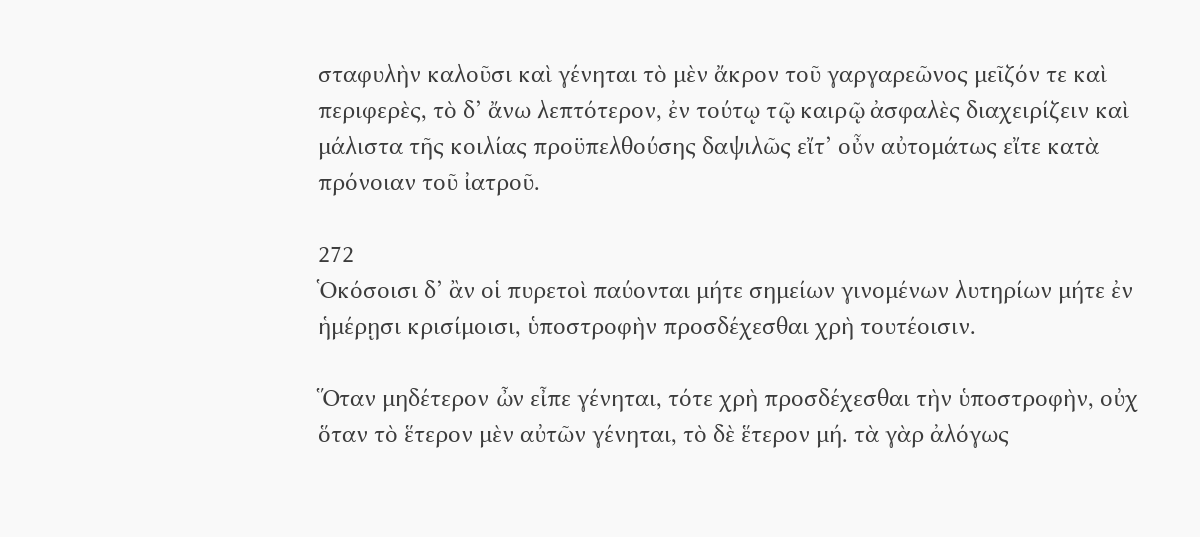σταφυλὴν καλοῦσι καὶ γένηται τὸ μὲν ἄκρον τοῦ γαργαρεῶνος μεῖζόν τε καὶ περιφερὲς, τὸ δ’ ἄνω λεπτότερον, ἐν τούτῳ τῷ καιρῷ ἀσφαλὲς διαχειρίζειν καὶ μάλιστα τῆς κοιλίας προϋπελθούσης δαψιλῶς εἴτ’ οὖν αὐτομάτως εἴτε κατὰ πρόνοιαν τοῦ ἰατροῦ.

272
Ὁκόσοισι δ’ ἂν οἱ πυρετοὶ παύονται μήτε σημείων γινομένων λυτηρίων μήτε ἐν ἡμέρῃσι κρισίμοισι, ὑποστροφὴν προσδέχεσθαι χρὴ τουτέοισιν.

Ὅταν μηδέτερον ὦν εἶπε γένηται, τότε χρὴ προσδέχεσθαι τὴν ὑποστροφὴν, οὐχ ὅταν τὸ ἕτερον μὲν αὐτῶν γένηται, τὸ δὲ ἕτερον μή. τὰ γὰρ ἀλόγως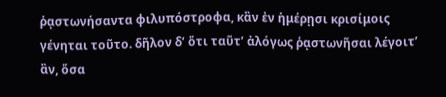ῥᾳστωνήσαντα φιλυπόστροφα, κἂν ἐν ἡμέρῃσι κρισίμοις γένηται τοῦτο. δῆλον δ’ ὅτι ταῦτ’ ἀλόγως ῥᾳστωνῆσαι λέγοιτ’ ἂν, ὅσα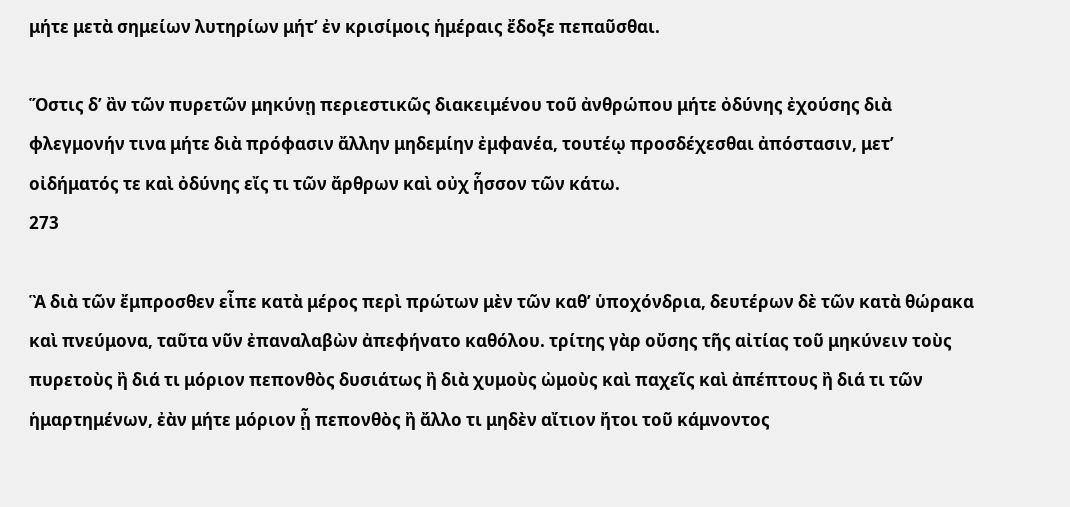μήτε μετὰ σημείων λυτηρίων μήτ’ ἐν κρισίμοις ἡμέραις ἔδοξε πεπαῦσθαι.

Ὅστις δ’ ἂν τῶν πυρετῶν μηκύνῃ περιεστικῶς διακειμένου τοῦ ἀνθρώπου μήτε ὀδύνης ἐχούσης διὰ φλεγμονήν τινα μήτε διὰ πρόφασιν ἄλλην μηδεμίην ἐμφανέα, τουτέῳ προσδέχεσθαι ἀπόστασιν, μετ’ οἰδήματός τε καὶ ὀδύνης εἴς τι τῶν ἄρθρων καὶ οὐχ ἧσσον τῶν κάτω.
273

Ἃ διὰ τῶν ἔμπροσθεν εἶπε κατὰ μέρος περὶ πρώτων μὲν τῶν καθ’ ὑποχόνδρια, δευτέρων δὲ τῶν κατὰ θώρακα καὶ πνεύμονα, ταῦτα νῦν ἐπαναλαβὼν ἀπεφήνατο καθόλου. τρίτης γὰρ οὔσης τῆς αἰτίας τοῦ μηκύνειν τοὺς πυρετοὺς ἢ διά τι μόριον πεπονθὸς δυσιάτως ἢ διὰ χυμοὺς ὠμοὺς καὶ παχεῖς καὶ ἀπέπτους ἢ διά τι τῶν ἡμαρτημένων, ἐὰν μήτε μόριον ᾖ πεπονθὸς ἢ ἄλλο τι μηδὲν αἴτιον ἤτοι τοῦ κάμνοντος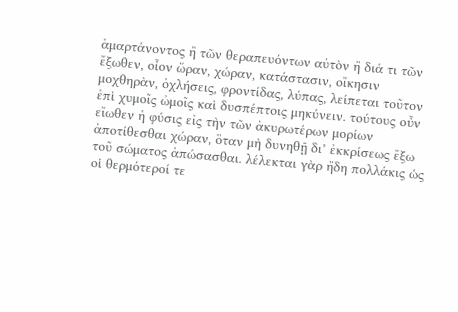ἁμαρτάνοντος ἢ τῶν θεραπευόντων αὐτὸν ἢ διά τι τῶν ἔξωθεν, οἶον ὥραν, χώραν, κατάστασιν, οἴκησιν μοχθηρὰν, ὀχλήσεις, φροντίδας, λύπας, λείπεται τοῦτον ἐπὶ χυμοῖς ὠμοῖς καὶ δυσπέπτοις μηκύνειν. τούτους οὖν εἴωθεν ἡ φύσις εἰς τὴν τῶν ἀκυρωτέρων μορίων ἀποτίθεσθαι χώραν, ὅταν μὴ δυνηθῇ δι’ ἐκκρίσεως ἔξω τοῦ σώματος ἀπώσασθαι. λέλεκται γὰρ ἤδη πολλάκις ὡς οἱ θερμότεροί τε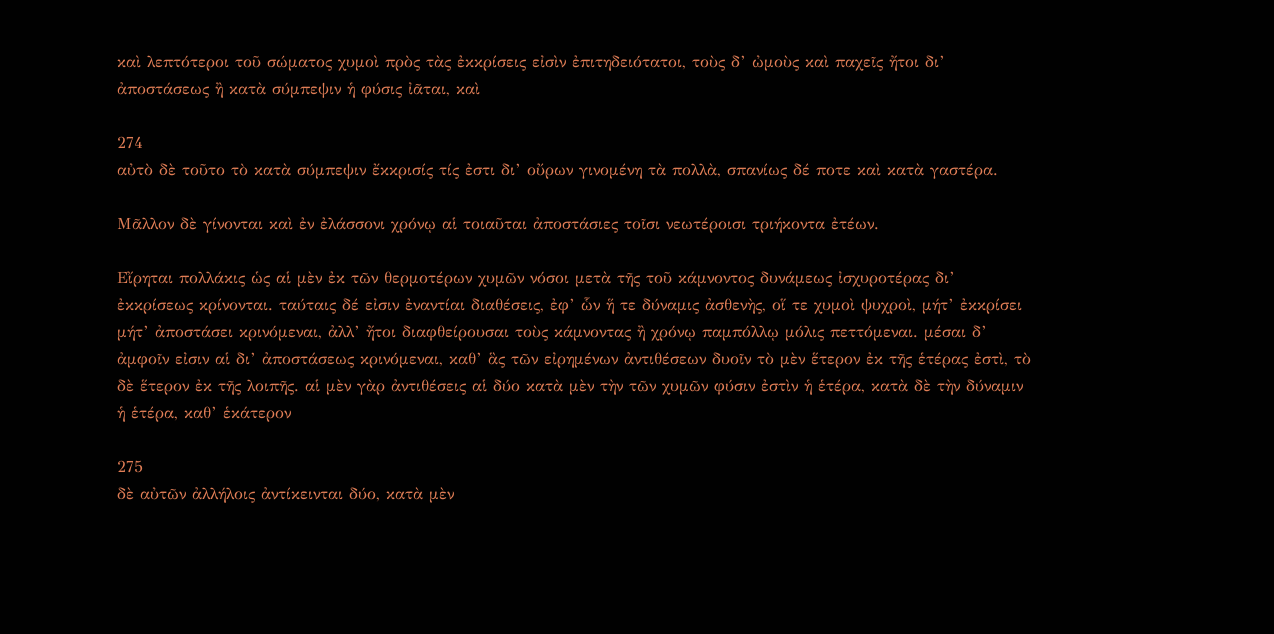καὶ λεπτότεροι τοῦ σώματος χυμοὶ πρὸς τὰς ἐκκρίσεις εἰσὶν ἐπιτηδειότατοι, τοὺς δ’ ὠμοὺς καὶ παχεῖς ἤτοι δι’ ἀποστάσεως ἢ κατὰ σύμπεψιν ἡ φύσις ἰᾶται, καὶ

274
αὐτὸ δὲ τοῦτο τὸ κατὰ σύμπεψιν ἔκκρισίς τίς ἐστι δι’ οὔρων γινομένη τὰ πολλὰ, σπανίως δέ ποτε καὶ κατὰ γαστέρα.

Μᾶλλον δὲ γίνονται καὶ ἐν ἐλάσσονι χρόνῳ αἱ τοιαῦται ἀποστάσιες τοῖσι νεωτέροισι τριήκοντα ἐτέων.

Εἴρηται πολλάκις ὡς αἱ μὲν ἐκ τῶν θερμοτέρων χυμῶν νόσοι μετὰ τῆς τοῦ κάμνοντος δυνάμεως ἰσχυροτέρας δι’ ἐκκρίσεως κρίνονται. ταύταις δέ εἰσιν ἐναντίαι διαθέσεις, ἐφ’ ὧν ἥ τε δύναμις ἀσθενὴς, οἵ τε χυμοὶ ψυχροὶ, μήτ’ ἐκκρίσει μήτ’ ἀποστάσει κρινόμεναι, ἀλλ’ ἤτοι διαφθείρουσαι τοὺς κάμνοντας ἢ χρόνῳ παμπόλλῳ μόλις πεττόμεναι. μέσαι δ’ ἀμφοῖν εἰσιν αἱ δι’ ἀποστάσεως κρινόμεναι, καθ’ ἃς τῶν εἰρημένων ἀντιθέσεων δυοῖν τὸ μὲν ἕτερον ἐκ τῆς ἑτέρας ἐστὶ, τὸ δὲ ἕτερον ἐκ τῆς λοιπῆς. αἱ μὲν γὰρ ἀντιθέσεις αἱ δύο κατὰ μὲν τὴν τῶν χυμῶν φύσιν ἐστὶν ἡ ἑτέρα, κατὰ δὲ τὴν δύναμιν ἡ ἑτέρα, καθ’ ἑκάτερον

275
δὲ αὐτῶν ἀλλήλοις ἀντίκεινται δύο, κατὰ μὲν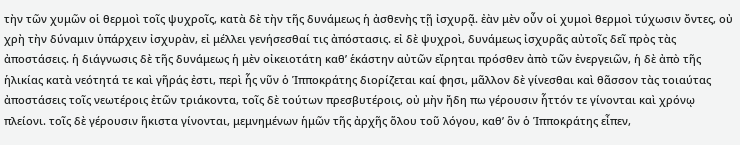τὴν τῶν χυμῶν οἱ θερμοὶ τοῖς ψυχροῖς, κατὰ δὲ τὴν τῆς δυνάμεως ἡ ἀσθενὴς τῇ ἰσχυρᾷ. ἐὰν μὲν οὖν οἱ χυμοὶ θερμοὶ τύχωσιν ὄντες, οὐ χρὴ τὴν δύναμιν ὑπάρχειν ἰσχυρὰν, εἰ μέλλει γενήσεσθαί τις ἀπόστασις. εἰ δὲ ψυχροὶ, δυνάμεως ἰσχυρᾶς αὐτοῖς δεῖ πρὸς τὰς ἀποστάσεις. ἡ διάγνωσις δὲ τῆς δυνάμεως ἡ μὲν οἰκειοτάτη καθ’ ἑκάστην αὐτῶν εἴρηται πρόσθεν ἀπὸ τῶν ἐνεργειῶν, ἡ δὲ ἀπὸ τῆς ἡλικίας κατὰ νεότητά τε καὶ γῆράς ἐστι, περὶ ἧς νῦν ὁ Ἱπποκράτης διορίζεται καί φησι, μᾶλλον δὲ γίνεσθαι καὶ θᾶσσον τὰς τοιαύτας ἀποστάσεις τοῖς νεωτέροις ἐτῶν τριάκοντα, τοῖς δὲ τούτων πρεσβυτέροις, οὐ μὴν ἤδη πω γέρουσιν ἧττόν τε γίνονται καὶ χρόνῳ πλείονι. τοῖς δὲ γέρουσιν ἥκιστα γίνονται, μεμνημένων ἡμῶν τῆς ἀρχῆς ὅλου τοῦ λόγου, καθ’ ὃν ὁ Ἱπποκράτης εἶπεν,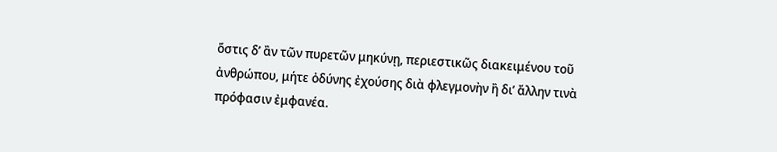ὅστις δ’ ἂν τῶν πυρετῶν μηκύνῃ, περιεστικῶς διακειμένου τοῦ ἀνθρώπου, μήτε ὀδύνης ἐχούσης διὰ φλεγμονὴν ἢ δι’ ἄλλην τινὰ πρόφασιν ἐμφανέα.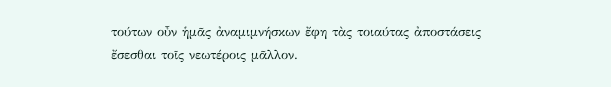τούτων οὖν ἡμᾶς ἀναμιμνήσκων ἔφη τὰς τοιαύτας ἀποστάσεις ἔσεσθαι τοῖς νεωτέροις μᾶλλον.